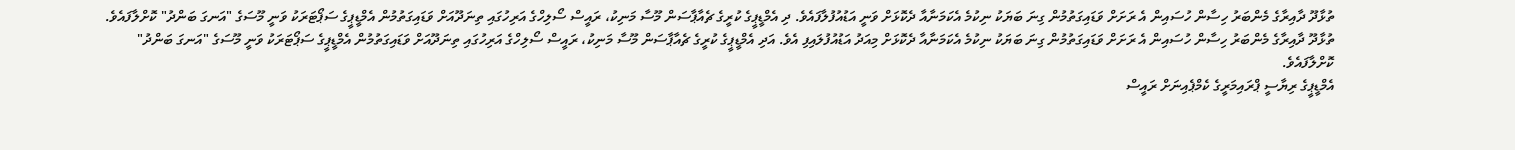ތުޅާދޫ ދާއިރާގެ މެންބަރު ހިސާން ހުސައިން އެ ރަށަށް ވަޑައިގަތުމުން ގިނަ ބަޔަކު ނިކުމެ އެކަމަނާއާ ދެކޮޅަށް ވަނީ އަޑުއުފުލާފައެވެ. ދި އެމްޑީޕީގެ ކުރީގެ ޗެއާޕާސަން މޫސާ މަނިކު، ރައީސް ސޯލިހްގެ އަރިހުގައި ތިނަދޫއަށް ވަޑައިގަތުމުން އެމްޑީޕީގެ ސަޕޯޓަރަކު ވަނީ މޫސަގެ "އަނގަ ބަންދު" ކޮށްލާފައެވެ.
ތުޅާދޫ ދާއިރާގެ މެންބަރު ހިސާން ހުސައިން އެ ރަށަށް ވަޑައިގަތުމުން ގިނަ ބަޔަކު ނިކުމެ އެކަމަނާއާ ދެކޮޅަށް މިއަދު އަޑުއުފުލައިފި އެވެ. އަދި އެމްޑީޕީގެ ކުރީގެ ޗެއާޕާސަން މޫސާ މަނިކު، ރައީސް ސޯލިހްގެ އަރިހުގައި ތިނަދޫއަށް ވަޑައިގަތުމުން އެމްޑީޕީގެ ސަޕޯޓަރަކު ވަނީ މޫސަގެ "އަނގަ ބަންދު" ކޮށްލާފައެވެ.
އެމްޑީޕީގެ ރިޔާސީ ޕްރައިމަރީގެ ކެމްޕެއިނަށް ރައީސް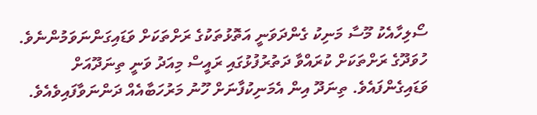ސޯލިހާއެކު މޫސާ މަނިކު ގެންދަވަނީ އަތޮޅުތަކުގެ ރަށްތަކަށް ވަޑައިގަންނަވަމުންނެވެ. ހުވަދޫގެ ރަށްތަކަށް ކުރައްވާ ދަތުރުފުޅުގައި ރައީސް މިއަދު ވަނީ ތިނަދޫއަށް ވަޑައިގެންފައެވެ. ތިނަދޫ އިން އެމަނިކުފާނަށް ހޫނު މަރުހަބާއެއް ދަންނަވާފައިވެއެވެ.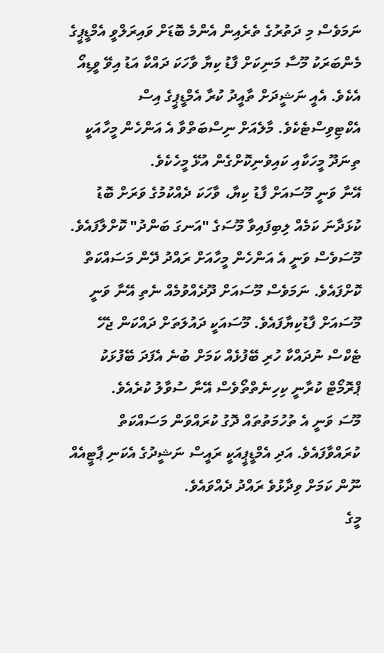ނަމަވެސް މި ދަތުރުގެ ތެރެއިން އެންމެ ބޮޑަށް ވައިރަލްވީ އެމްޑީޕީގެ މެންބަރަކު މޫސާ މަނިކަށް ފާޑު ކިޔާ ވާހަކަ ދައްކާ އަޑު އިވޭ ވީޑިއޯ އެކެވެ. އެއީ ނަޝީދަށް ތާއީދު ކުރާ އެމްޑީޕީގެ އިސް އެކްޓިވިސްޓެކެވެ. މާލެއަށް ނިސްބަތްވާ އެ އަންހެން މީހާއަކީ ތިނަދޫ މީހަކާއި ކައިވެނިކޮށްގެން އުޅޭ މީހެކެވެ.
އޭނާ ވަނީ މޫސައަށް ފާޑު ކިޔާ، ވާހަކަ ދެއްކުމުގެ ވަރަށް ބޮޑު ކުޅަދާނަ ކަމެއް ލިބިފައިވާ މޫސަގެ "އަނގަ ބަންދު" ކޮށްލާފައެވެ.
މޫސަވެސް ވަނީ އެ އަންހެން މީހާއަށް ރައްދު ދޭން މަސައްކަތް ކޮށްފައެވެ. ނަމަވެސް މޫސައަށް ދޫދެއްވުމެއް ނެތި އޭނާ ވަނީ މޫސައަށް ފާޑުކިޔާފައެވެ. މޫސައަކީ ދައުލަތަށް ދައްކަން ޖެހޭ ޓެކްސް ނުދައްކާ ހުރި ބޭފުޅެއް ކަމަށް ބުނެ އެފަދަ ބޭފުޅަކު ޕްރޮމޯޓް ކުރާނީ ކިހިނެތްތޯވެސް އޭނާ ސުވާލު ކުރެއެވެ.
މޫސަ ވަނީ އެ ތުހުމަތުތައް ދޮގު ކުރައްވަން މަސައްކަތް ކުރައްވާފައެވެ. އަދި އެމްޑީޕީއަކީ ރައީސް ނަޝީދުގެ އެކަނި ޕާޓީއެއް ނޫން ކަމަށް ވިދާޅުވެ ރައްދު ދެއްވައެވެ.
މީގެ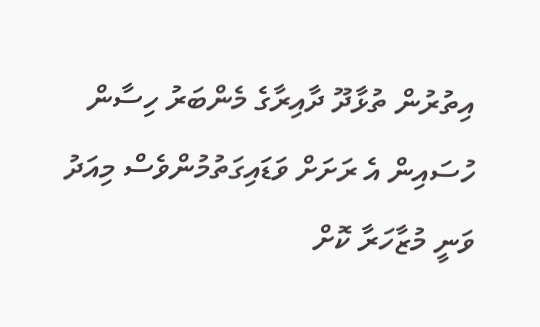އިތުރުން ތުޅާދޫ ދާއިރާގެ މެންބަރު ހިސާން ހުސައިން އެ ރަށަށް ވަޑައިގަތުމުންވެސް މިއަދު ވަނީ މުޒާހަރާ ކޮށް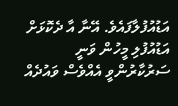އަޑުއުފުލާފައެވެ. އޭނާ އާ ދެކޮޅަށް އަޑުއުފުލި މީހުން ވަނީ ސަރުކާރުންވީ އެއްވެސް ވައުދެއް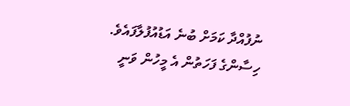ނުފުއްދާ ކަމަށް ބުނެ އަޑުއުފުލާފައެވެ.
ހިސާންގެ ފަހަތުން އެ މީހުން ވަނީ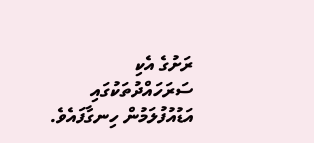ރަށުގެ އެކި ސަރަހައްދުތަކުގައި އަޑުއުފުލަމުން ހިނގާފައެވެ.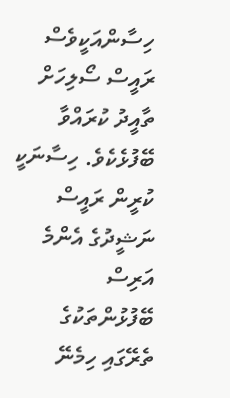ހިސާންއަކީވެސް ރައީސް ސޯލިހަށް ތާއީދު ކުރައްވާ ބޭފުޅެކެވެ. ހިސާނަކީ ކުރީން ރައީސް ނަޝީދުގެ އެންމެ އަރިސް ބޭފުޅުންތަކުގެ ތެރޭގައި ހިމެނޭ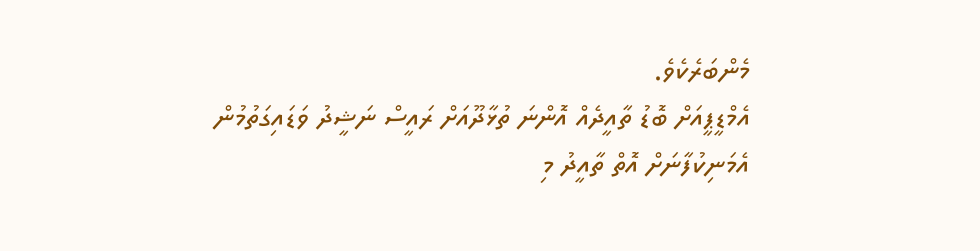މެންބަރެކެވެ.
އެމްޑީޕީއަށް ބޮޑު ތާއީދެއް އޮންނަ ތުޅާދޫއަށް ރައީސް ނަޝީދު ވަޑައިގަތުމުން އެމަނިކުފާނަށް އޮތް ތާއީދު މި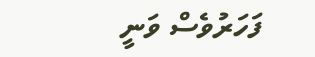ފަހަރުވެސް ވަނީ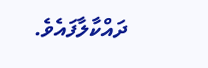ދައްކާލާފައެވެ.